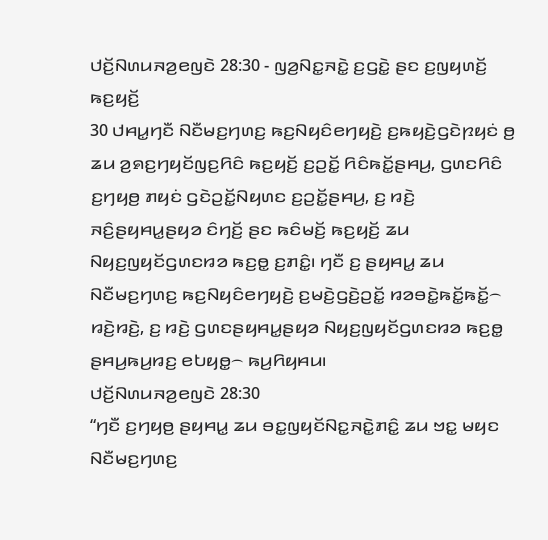ꤓꤢꤩ꤬ꤡꤛꤣꤏꤤ꤬ꤕꤜꤢꤧ 28:30 - ꤜꤤ꤬ꤡꤢ꤭ꤏꤢꤧ꤭ ꤢ꤬ꤞꤢꤧ꤭ ꤔꤢ ꤢ꤬ꤜꤟꤛꤢꤩ꤬ ꤒꤢ꤬ꤟꤢꤩ꤬
30 ꤓꤌꤣ꤭ꤚꤢꤪ ꤡꤢꤪꤗꤢ꤬ꤚꤛꤢ꤬ ꤒꤢ꤬ꤡꤟꤢꤨꤕꤚꤟꤢꤧ꤬ ꤢ꤬ꤒꤟꤢꤧ꤬ꤞꤢꤧꤐꤟꤢꤦ ꤥ꤬ ꤘꤣ ꤤ꤬ꤎꤢ꤬ꤚꤟꤢꤩꤜꤢ꤬ꤖꤢꤨ ꤒꤢ꤬ꤟꤢꤩ꤬ ꤢ꤬ꤑꤢꤩ꤭ ꤖꤢꤨꤒꤢꤩ꤭ꤔꤌꤣ꤬, ꤞꤛꤢꤖꤢꤨ ꤢ꤬ꤚꤟꤥ꤬ ꤊꤟꤢꤦ ꤞꤢꤧꤑꤢꤩ꤭ꤡꤟꤛꤢ ꤢ꤬ꤑꤢꤩ꤭ꤔꤌꤣ꤬, ꤢ꤬ ꤙꤢꤧ꤬ ꤏꤢꤨ꤬ꤔꤟꤌꤣ꤭ꤔꤟꤤ ꤢꤨꤚꤢꤩ꤬ ꤔꤢ ꤒꤢꤨꤗꤢꤩ꤬ ꤒꤢ꤬ꤟꤢꤩ꤬ ꤘꤣ ꤡꤟꤢ꤬ꤜꤟꤢꤩꤞꤛꤢꤙꤤ ꤒꤢ꤬ꤥ꤭ ꤢ꤬ꤊꤢꤨ꤭꤯ ꤚꤢꤪ ꤢ꤬ ꤔꤟꤌꤣ꤭ ꤘꤣ ꤡꤢꤪꤗꤢ꤬ꤚꤛꤢ꤬ ꤒꤢ꤬ꤡꤟꤢꤨꤕꤚꤟꤢꤧ꤬ ꤢ꤬ꤗꤢꤧ꤬ꤞꤢꤧ꤬ꤑꤢꤩ꤭ ꤙꤤꤋꤢꤧ꤭ꤒꤢꤩ꤭ꤒꤢꤩ꤭꤮ ꤙꤢꤧ꤬ꤙꤢꤧ꤬, ꤢ꤬ ꤙꤢꤧ꤬ ꤞꤛꤢꤔꤟꤌꤣ꤭ꤔꤟꤤ ꤡꤟꤢ꤬ꤜꤟꤢꤩꤞꤛꤢꤙꤤ ꤒꤢ꤬ꤥ꤭ ꤔꤌꤣ꤬ꤒꤣ꤬ꤙꤢ꤬ ꤕꤝꤟꤥ꤭꤮ ꤒꤣ꤬ꤖꤟꤌꤣ꤯
ꤓꤢꤩ꤬ꤡꤛꤣꤏꤤ꤬ꤕꤜꤢꤧ 28:30
“ꤚꤢꤪ ꤢ꤬ꤚꤟꤥ꤬ ꤔꤟꤌꤣ꤭ ꤘꤣ ꤋꤢ꤭ꤜꤟꤢꤩꤡꤢ꤭ꤏꤢꤧ꤭ꤊꤢꤨ꤭ ꤘꤣ ꤠꤢ꤭ ꤗꤟꤢ ꤡꤢꤪꤗꤢ꤬ꤚꤛꤢ꤬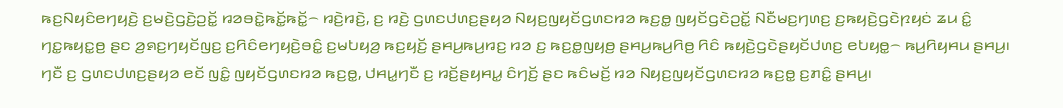ꤒꤢ꤬ꤡꤟꤢꤨꤕꤚꤟꤢꤧ꤬ ꤢ꤬ꤗꤢꤧ꤬ꤞꤢꤧ꤬ꤑꤢꤩ꤭ ꤙꤤꤋꤢꤧ꤭ꤒꤢꤩ꤭ꤒꤢꤩ꤭꤮ ꤙꤢꤧ꤬ꤙꤢꤧ꤬, ꤢ꤬ ꤙꤢꤧ꤬ ꤞꤛꤢꤓꤛꤢ꤬ꤔꤟꤤ ꤡꤟꤢ꤬ꤜꤟꤢꤩꤞꤛꤢꤙꤤ ꤒꤢ꤬ꤥ꤭ ꤜꤟꤢꤩꤞꤢꤧꤑꤢꤩ꤭ ꤡꤢꤪꤗꤢ꤬ꤚꤛꤢ꤬ ꤢ꤬ꤒꤟꤢꤧ꤬ꤞꤢꤧꤐꤟꤢꤦ ꤘꤣ ꤢꤨ꤭ ꤚꤢ꤭ꤒꤟꤢ꤭ꤥ꤬ ꤔꤢ ꤤ꤬ꤎꤢ꤬ꤚꤟꤢꤩꤜꤢ꤬ ꤢ꤬ꤖꤢꤨꤕꤚꤟꤢꤧ꤬ꤋꤢꤨ꤭ ꤢ꤬ꤗꤝꤟꤤ꤬ ꤒꤢ꤬ꤟꤢꤩ꤬ ꤔꤌꤣ꤬ꤒꤣ꤬ꤙꤢ꤬ ꤙꤤ ꤢ꤬ ꤒꤢ꤬ꤥ꤭ꤜꤟꤥ꤬ ꤔꤌꤣ꤬ꤒꤣ꤬ꤖꤥ꤬ ꤖꤢꤨ ꤒꤟꤢꤧ꤬ꤞꤢꤧꤔꤟꤢꤩꤓꤛꤢ꤬ ꤕꤝꤟꤥ꤭꤮ ꤒꤣ꤬ꤖꤟꤌꤣ ꤔꤌꤣ꤬꤯
ꤚꤢꤪ ꤢ꤬ ꤞꤛꤢꤓꤛꤢ꤬ꤔꤟꤤ ꤕꤢꤩ ꤜꤢꤨ꤭ ꤜꤟꤢꤩꤞꤛꤢꤙꤤ ꤒꤢ꤬ꤥ꤭, ꤓꤌꤣ꤭ꤚꤢꤪ ꤢ꤬ ꤙꤢꤩ꤬ꤔꤟꤌꤣ꤭ ꤢꤨꤚꤢꤩ꤬ ꤔꤢ ꤒꤢꤨꤗꤢꤩ꤬ ꤙꤤ ꤡꤟꤢ꤬ꤜꤟꤢꤩꤞꤛꤢꤙꤤ ꤒꤢ꤬ꤥ꤭ ꤢ꤬ꤊꤢꤨ꤭ ꤔꤌꤣ꤬꤯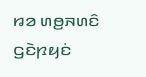ꤙꤤ ꤛꤥ꤬ꤏꤛꤢꤨ ꤞꤢꤧꤐꤟꤢꤦ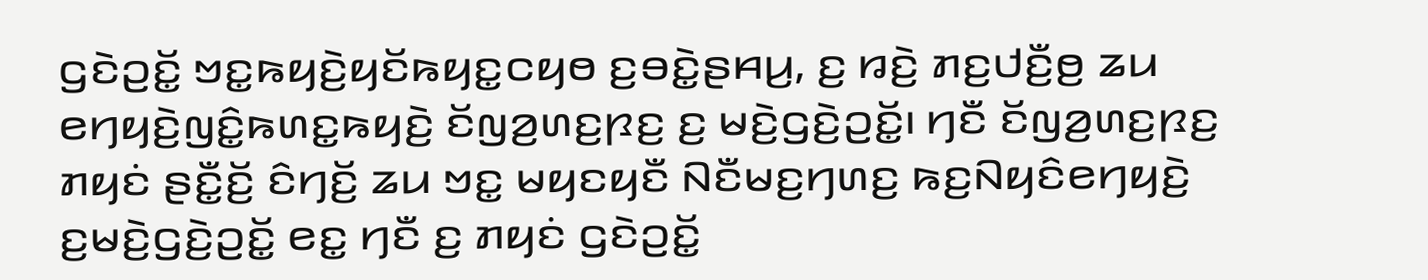ꤞꤢꤧꤑꤢꤩ꤭ ꤠꤢ꤭ꤒꤟꤢꤧ꤬ꤟꤢꤩꤒꤟꤢ꤭ꤍꤟꤥ ꤢ꤬ꤋꤢꤧ꤭ꤔꤌꤣ꤬, ꤢ꤬ ꤙꤢꤧ꤬ ꤊꤢ꤬ꤓꤢꤪ꤬ꤥ꤬ ꤘꤣ ꤕꤚꤟꤢꤧ꤬ꤜꤢꤨ꤭ꤒꤛꤢ꤭ꤒꤟꤢꤧ꤬ ꤢꤩꤜꤤ꤬ꤛꤢ꤬ꤐꤢ꤬ ꤢ꤬ ꤗꤢꤧ꤬ꤞꤢꤧ꤬ꤑꤢꤩ꤭꤯ ꤚꤢꤪ ꤢꤩꤜꤤ꤬ꤛꤢ꤬ꤐꤢ꤬ ꤊꤟꤢꤦ ꤔꤢꤪ꤭ꤢꤩ꤬ ꤢꤨꤚꤢꤩ꤬ ꤘꤣ ꤠꤢ꤭ ꤗꤟꤢꤟꤢꤪ ꤡꤢꤪꤗꤢ꤬ꤚꤛꤢ꤬ ꤒꤢ꤬ꤡꤟꤢꤨꤕꤚꤟꤢꤧ꤬ ꤢ꤬ꤗꤢꤧ꤬ꤞꤢꤧ꤬ꤑꤢꤩ꤭ ꤕꤢ꤭ ꤚꤢꤪ ꤢ꤬ ꤊꤟꤢꤦ ꤞꤢꤧꤑꤢꤩ꤭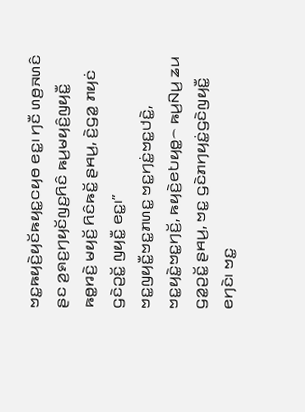ꤠꤢ꤭ꤒꤟꤢꤧ꤬ꤟꤢꤩꤒꤟꤢ꤭ꤍꤟꤥ ꤕꤢ꤭꤯ ꤚꤢꤪ ꤛꤥ꤬ꤏꤛꤢꤨ ꤔꤢ ꤤ꤬ꤎꤢ꤬ꤚꤟꤢꤩꤜꤢ꤬ꤖꤢꤨ ꤒꤣ꤬ꤗꤟꤢꤨ꤬ꤜꤟꤢꤪ꤭ ꤒꤥ꤭ꤙꤢꤧ꤬ ꤗꤟꤢꤩ꤬ ꤖꤢꤨꤒꤢꤩ꤭ ꤔꤌꤣ꤬, ꤢꤧ꤬ꤞꤤ꤭ ꤊꤟꤢꤦ ꤞꤢꤧꤑꤢꤩ꤭ ꤜꤟꤢꤪ꤭ ꤕꤢ꤭꤯”
ꤠꤢ꤭ꤜꤟꤢꤪ꤭ꤠꤢ꤭ꤊꤛꤢ꤭ ꤠꤢ꤭ꤚꤢꤦ꤭ꤠꤢ꤭ꤓꤢꤧ꤭, ꤠꤢ꤭ꤟꤢꤧ꤭ꤠꤢ꤭ꤚꤢꤩ꤬, ꤒꤟꤢꤧ꤬ꤕꤝꤟꤥ꤭꤮ ꤒꤣ꤬ꤡꤣ꤬ ꤘꤣ ꤞꤤ꤭ꤑꤢꤩ꤭ ꤔꤌꤣ꤬, ꤠꤢ꤭ ꤞꤢꤧꤊꤚꤟꤢꤦ꤭ꤞꤢꤧꤜꤟꤢꤪ꤭ ꤕꤚꤢꤧ꤯ ꤠꤢ꤭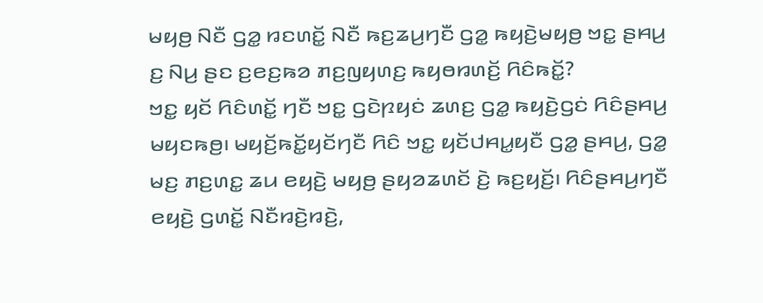ꤗꤟꤥ꤬ ꤡꤢꤪ ꤞꤤ꤭ ꤙꤢꤛꤢꤩ꤭ ꤡꤢꤪ ꤒꤢ꤬ꤘꤣ꤬ꤚꤢꤪ ꤞꤤ꤭ ꤒꤟꤢꤧ꤬ꤗꤟꤥ꤬ ꤠꤢ꤭ ꤔꤌꤣ꤬ ꤢ꤬ ꤡꤣ꤬ ꤔꤢ ꤢ꤬ꤕꤢ꤬ꤒꤤ ꤊꤢ꤬ꤜꤟꤛꤢ꤬ ꤒꤟꤥꤙꤛꤢꤩ꤬ ꤖꤢꤨꤒꤢꤩ꤭?
ꤠꤢ꤭ ꤟꤢꤩ ꤖꤢꤨꤛꤢꤩ꤭ ꤚꤢꤪ ꤠꤢ꤭ ꤞꤢꤧꤐꤟꤢꤦ ꤘꤛꤢ꤬ ꤞꤤ꤭ ꤒꤟꤢꤧ꤬ꤞꤢꤦ ꤖꤢꤨꤔꤌꤣ꤬ ꤗꤟꤢꤒꤥ꤬꤯ ꤗꤟꤢꤩ꤬ꤒꤢꤩ꤭ꤟꤢꤩꤚꤢꤪ ꤖꤢꤨ ꤠꤢ꤭ ꤟꤢꤩꤓꤌꤣ꤭ꤟꤢꤪ ꤞꤤ꤭ ꤔꤌꤣ꤬, ꤞꤤ꤭ ꤗꤢ꤬ ꤊꤢ꤬ꤛꤢ꤭ ꤘꤣ ꤕꤟꤢꤧ꤬ ꤗꤟꤥ꤬ ꤔꤟꤤꤘꤛꤢꤩ ꤢꤧ꤬ ꤒꤢ꤬ꤟꤢꤩ꤬꤯ ꤖꤢꤨꤔꤌꤣ꤬ꤚꤢꤪ ꤕꤟꤢꤧ꤬ ꤞꤛꤢꤩ꤭ ꤡꤢꤪꤙꤢꤧ꤬ꤙꤢꤧ꤬,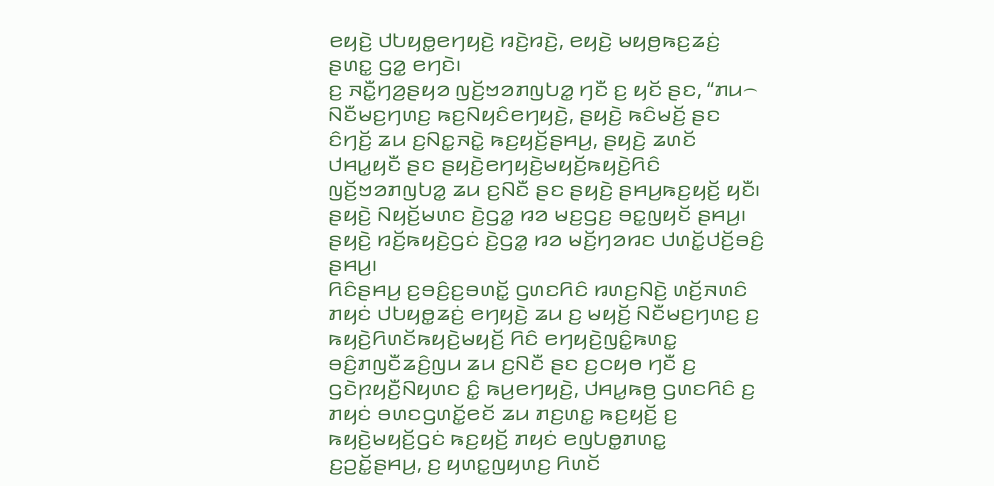ꤕꤟꤢꤧ꤬ ꤓꤝꤟꤥ꤭ꤕꤚꤟꤢꤧ꤬ ꤙꤢꤧ꤬ꤙꤢꤧ꤬, ꤕꤟꤢꤧ꤬ ꤗꤟꤥ꤬ꤒꤢ꤬ꤘꤢꤦ꤬ ꤔꤛꤢ꤭ ꤞꤤ꤭ ꤕꤚꤢꤧ꤯
ꤢ꤬ ꤏꤢꤪ꤭ꤚꤤ꤬ꤔꤟꤤ ꤜꤢꤩ꤬ꤠꤤꤊꤜꤝꤤ꤭ ꤚꤢꤪ ꤢ꤬ ꤟꤢꤩ ꤔꤢ, “ꤊꤣ꤮ ꤡꤢꤪꤗꤢ꤬ꤚꤛꤢ꤬ ꤒꤢ꤬ꤡꤟꤢꤨꤕꤚꤟꤢꤧ꤬, ꤔꤟꤢꤧ꤬ ꤒꤢꤨꤗꤢꤩ꤬ ꤔꤢ ꤢꤨꤚꤢꤩ꤬ ꤘꤣ ꤢ꤬ꤡꤢ꤭ꤏꤢꤧ꤭ ꤒꤢ꤬ꤟꤢꤩ꤬ꤔꤌꤣ꤬, ꤔꤟꤢꤧ꤬ ꤘꤛꤢꤩ ꤓꤌꤣ꤭ꤟꤢꤪ ꤔꤢ ꤔꤟꤢꤧ꤬ꤕꤚꤟꤢꤧ꤬ꤗꤟꤢꤩ꤬ꤒꤟꤢꤧ꤬ꤖꤢꤨ ꤜꤢꤩ꤬ꤠꤤꤊꤜꤝꤤ꤭ ꤘꤣ ꤢ꤬ꤡꤢꤪ ꤔꤢ ꤔꤟꤢꤧ꤬ ꤔꤌꤣ꤬ꤒꤢ꤬ꤟꤢꤩ꤬ ꤟꤢꤪ꤯ ꤔꤟꤢꤧ꤬ ꤡꤟꤢꤩ꤬ꤗꤛꤢ ꤢꤧ꤬ꤞꤤ꤭ ꤙꤤ ꤗꤢ꤬ꤞꤢ꤬ ꤋꤢ꤭ꤜꤟꤢꤩ ꤔꤌꤣ꤬꤯ ꤔꤟꤢꤧ꤬ ꤙꤢꤩ꤬ꤒꤟꤢꤧ꤬ꤞꤢꤦ ꤢꤧ꤬ꤞꤤ꤭ ꤙꤤ ꤗꤢꤩ꤬ꤚꤤꤙꤢ ꤓꤛꤢꤩ꤭ꤓꤢꤩ꤬ꤋꤢꤨ꤬ ꤔꤌꤣ꤬꤯
ꤖꤢꤨꤔꤌꤣ꤬ ꤢ꤬ꤋꤢꤨ꤬ꤢ꤬ꤋꤛꤢꤩ꤭ ꤞꤛꤢꤖꤢꤨ ꤙꤛꤢ꤬ꤡꤢꤧ꤬ ꤛꤢꤩ꤬ꤏꤛꤢꤨ ꤊꤟꤢꤦ ꤓꤝꤟꤥ꤭ꤘꤢꤦ꤬ ꤕꤚꤟꤢꤧ꤬ ꤘꤣ ꤢ꤬ ꤗꤟꤢꤩ꤬ ꤡꤢꤪꤗꤢ꤬ꤚꤛꤢ꤬ ꤢ꤬ ꤒꤟꤢꤧ꤬ꤖꤛꤢꤩꤒꤟꤢꤧ꤬ꤗꤟꤢꤩ꤬ ꤖꤢꤨ ꤕꤚꤟꤢꤧ꤬ꤜꤢꤨ꤭ꤒꤛꤢ꤭ ꤋꤢꤨ꤬ꤊꤜꤢꤪꤘꤢꤨ꤬ꤜꤣ ꤘꤣ ꤢ꤬ꤡꤢꤪ ꤔꤢ ꤢ꤬ꤍꤟꤥ ꤚꤢꤪ ꤢ꤬ ꤞꤢꤧꤐꤟꤢꤪ꤬ꤡꤟꤛꤢ ꤢꤨ꤭ ꤒꤣ꤬ꤕꤚꤟꤢꤧ꤬, ꤓꤌꤣ꤭ꤒꤥ꤬ ꤞꤛꤢꤖꤢꤨ ꤢ꤬ ꤊꤟꤢꤦ ꤋꤛꤢꤞꤛꤢꤩ꤭ꤕꤢꤩ ꤘꤣ ꤊꤢ꤬ꤛꤢ꤭ ꤒꤢ꤬ꤟꤢꤩ꤬ ꤢ꤬ ꤒꤟꤢꤧ꤬ꤗꤟꤢꤩ꤬ꤞꤢꤦ ꤒꤢ꤬ꤟꤢꤩ꤬ ꤊꤟꤢꤦ ꤕꤜꤝꤥ꤭ꤊꤛꤢ꤭ ꤢ꤬ꤑꤢꤩ꤭ꤔꤌꤣ꤬, ꤢ꤬ ꤟꤛꤢ꤭ꤜꤟꤛꤢ꤬ ꤖꤛꤢꤩ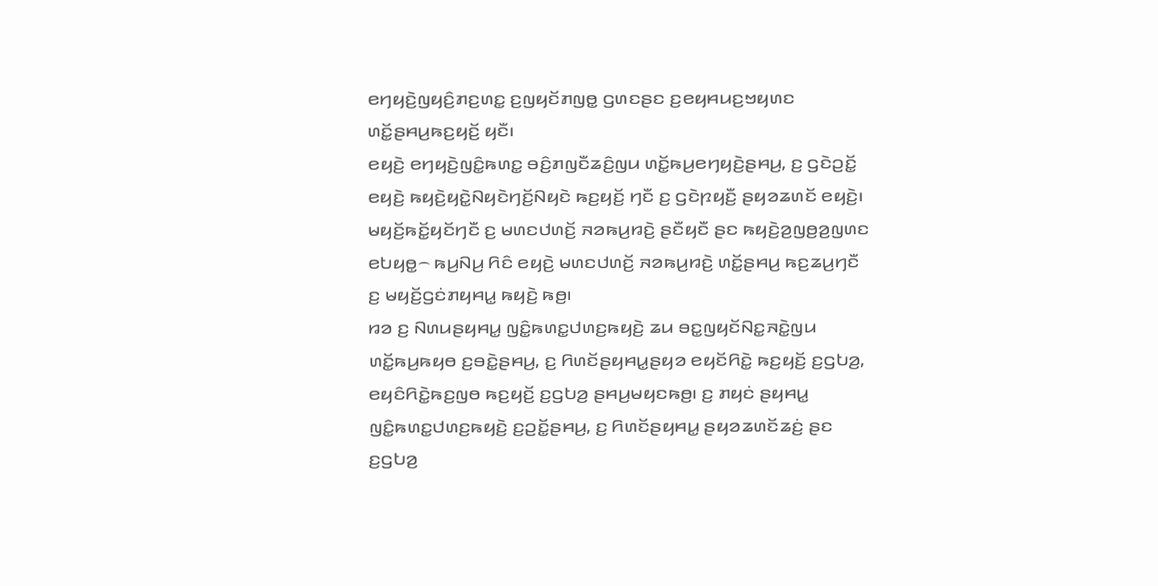ꤕꤚꤟꤢꤧ꤬ꤜꤟꤢꤨ꤬ꤊꤢ꤬ꤛꤢ꤭ ꤢ꤬ꤜꤟꤢꤩꤊꤜꤥ꤭ ꤞꤛꤢꤔꤢ ꤢ꤬ꤕꤟꤌꤣꤢ꤬ꤠꤟꤛꤢ ꤛꤢꤩ꤭ꤔꤌꤣ꤬ꤒꤢ꤬ꤟꤢꤩ꤬ ꤟꤢꤪ꤯
ꤕꤟꤢꤧ꤬ ꤕꤚꤟꤢꤧ꤬ꤜꤢꤨ꤭ꤒꤛꤢ꤭ ꤋꤢꤨ꤬ꤊꤜꤢꤪꤘꤢꤨ꤬ꤜꤣ ꤛꤢꤩ꤭ꤒꤣ꤬ꤕꤚꤟꤢꤧ꤬ꤔꤌꤣ꤬, ꤢ꤬ ꤞꤢꤧꤑꤢꤩ꤭ ꤕꤟꤢꤧ꤬ ꤒꤟꤢꤧ꤬ꤟꤢꤧ꤭ꤡꤟꤢꤧꤚꤢꤩ꤬ꤡꤟꤢꤧ ꤒꤢ꤬ꤟꤢꤩ꤬ ꤚꤢꤪ ꤢ꤬ ꤞꤢꤧꤐꤟꤢꤪ꤬ ꤔꤟꤤꤘꤛꤢꤩ ꤕꤟꤢꤧ꤬꤯ ꤗꤟꤢꤩ꤬ꤒꤢꤩ꤭ꤟꤢꤩꤚꤢꤪ ꤢ꤬ ꤗꤛꤢꤓꤛꤢꤩ꤬ ꤏꤤꤒꤣ꤬ꤙꤢꤧ꤬ ꤔꤢꤪꤟꤢꤪ ꤔꤢ ꤒꤟꤢꤧ꤬ꤤ꤬ꤜꤥ꤬ꤤ꤬ꤜꤛꤢ ꤕꤝꤟꤥ꤭꤮ ꤒꤣ꤬ꤡꤣ꤬ ꤖꤢꤨ ꤕꤟꤢꤧ꤬ ꤗꤛꤢꤓꤛꤢꤩ꤬ ꤏꤤꤒꤣ꤬ꤙꤢꤧ꤬ ꤛꤢꤩ꤭ꤔꤌꤣ꤬ ꤒꤢ꤬ꤘꤣ꤬ꤚꤢꤪ ꤢ꤬ ꤗꤟꤢꤩ꤬ꤞꤢꤦꤊꤟꤌꤣ꤭ ꤒꤟꤢꤧ꤬ ꤒꤥ꤬꤯
ꤙꤤ ꤢ꤬ ꤡꤛꤣꤔꤟꤌꤣ꤭ ꤜꤢꤨ꤭ꤒꤛꤢ꤭ꤓꤛꤢ꤬ꤒꤟꤢꤧ꤬ ꤘꤣ ꤋꤢ꤭ꤜꤟꤢꤩꤡꤢ꤭ꤏꤢꤧ꤭ꤜꤣ ꤛꤢꤩ꤭ꤒꤣ꤬ꤒꤟꤥ ꤢ꤬ꤋꤢꤧ꤭ꤔꤌꤣ꤬, ꤢ꤬ ꤖꤛꤢꤩꤔꤟꤌꤣ꤭ꤔꤟꤤ ꤕꤟꤢꤩꤖꤢꤧ꤭ ꤒꤢ꤬ꤟꤢꤩ꤬ ꤢ꤬ꤞꤝꤤ꤬, ꤕꤟꤢꤨꤖꤢꤧ꤭ꤒꤢ꤬ꤜꤥ ꤒꤢ꤬ꤟꤢꤩ꤬ ꤢ꤬ꤞꤝꤤ꤬ ꤔꤌꤣ꤬ꤗꤟꤢꤒꤥ꤬꤯ ꤢ꤬ ꤊꤟꤢꤦ ꤔꤟꤌꤣ꤭ ꤜꤢꤨ꤭ꤒꤛꤢ꤭ꤓꤛꤢ꤬ꤒꤟꤢꤧ꤬ ꤢ꤬ꤑꤢꤩ꤭ꤔꤌꤣ꤬, ꤢ꤬ ꤖꤛꤢꤩꤔꤟꤌꤣ꤭ ꤔꤟꤤꤘꤛꤢꤩꤘꤢꤦ꤬ ꤔꤢ ꤢ꤬ꤞꤝꤤ꤬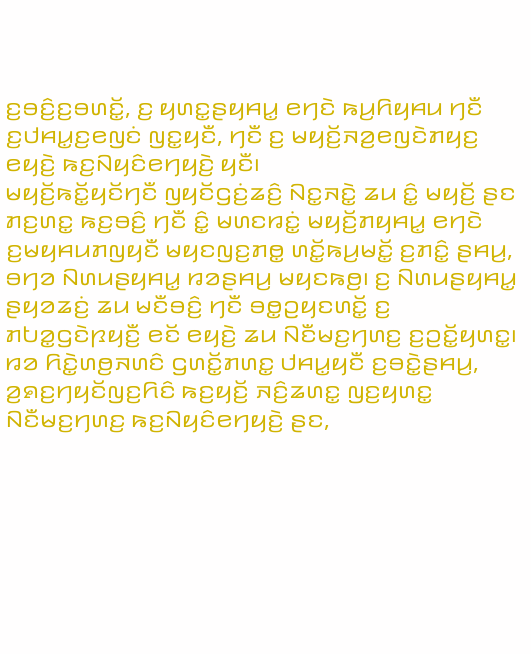ꤢ꤬ꤋꤢꤨ꤬ꤢ꤬ꤋꤛꤢꤩ꤭, ꤢ꤬ ꤟꤛꤢ꤭ꤔꤟꤌꤣ꤭ ꤕꤚꤢꤧ ꤒꤣ꤬ꤖꤟꤌꤣ ꤚꤢꤪ ꤢ꤬ꤓꤌꤣ꤭ꤢ꤬ꤕꤜꤢꤦ ꤜꤢ꤭ꤟꤢꤪ, ꤚꤢꤪ ꤢ꤬ ꤗꤟꤢꤩ꤬ꤏꤤ꤬ꤕꤜꤢꤧꤊꤟꤢ꤬ ꤕꤟꤢꤧ꤬ ꤒꤢ꤬ꤡꤟꤢꤨꤕꤚꤟꤢꤧ꤬ ꤟꤢꤪ꤯
ꤗꤟꤢꤩ꤬ꤒꤢꤩ꤭ꤟꤢꤩꤚꤢꤪ ꤜꤟꤢꤩꤞꤢꤦ꤬ꤘꤢꤨ꤬ ꤡꤢ꤭ꤏꤢꤧ꤭ ꤘꤣ ꤢꤨ꤭ ꤗꤟꤢꤩ꤬ ꤔꤢ ꤊꤢ꤬ꤛꤢ꤭ ꤒꤢ꤬ꤋꤢꤨ꤬ ꤚꤢꤪ ꤢꤨ꤭ ꤗꤛꤢꤙꤢꤦ꤭ ꤗꤟꤢꤩ꤬ꤊꤟꤌꤣ꤭ ꤕꤚꤢꤧ ꤢ꤬ꤗꤟꤌꤣꤊꤜꤟꤢꤪ ꤗꤟꤢꤜꤢ꤬ꤊꤥ꤭ ꤛꤢꤩ꤭ꤒꤣ꤬ꤗꤢꤩ꤭ ꤢ꤬ꤊꤢꤨ꤭ ꤔꤌꤣ꤬, ꤋꤚꤤ ꤡꤛꤣꤔꤟꤌꤣ꤭ ꤙꤤꤔꤌꤣ꤬ ꤗꤟꤢꤒꤥ꤬꤯ ꤢ꤬ ꤡꤛꤣꤔꤟꤌꤣ꤭ ꤔꤟꤤꤘꤢꤦ꤬ ꤘꤣ ꤗꤢꤪꤋꤢꤨ꤬ ꤚꤢꤪ ꤋꤥ꤭ꤑꤟꤢꤛꤢꤩ꤭ ꤢ꤬ ꤊꤝꤤ꤭ꤞꤢꤧꤐꤟꤢꤪ꤬ ꤕꤢꤩ ꤕꤟꤢꤧ꤬ ꤘꤣ ꤡꤢꤪꤗꤢ꤬ꤚꤛꤢ꤬ ꤢ꤬ꤑꤢꤩ꤭ꤟꤛꤢ꤭꤯
ꤙꤤ ꤖꤢꤧ꤭ꤛꤥ꤬ꤏꤛꤢꤨ ꤞꤛꤢꤩ꤭ꤊꤛꤢ꤭ ꤓꤌꤣ꤭ꤟꤢꤪ ꤢ꤬ꤋꤢꤧ꤭ꤔꤌꤣ꤬, ꤤ꤬ꤎꤢ꤬ꤚꤟꤢꤩꤜꤢ꤬ꤖꤢꤨ ꤒꤢ꤬ꤟꤢꤩ꤬ ꤏꤢꤨ꤬ꤘꤛꤢ꤭ ꤜꤢ꤬ꤟꤛꤢ꤭ ꤡꤢꤪꤗꤢ꤬ꤚꤛꤢ꤬ ꤒꤢ꤬ꤡꤟꤢꤨꤕꤚꤟꤢꤧ꤬ ꤔꤢ,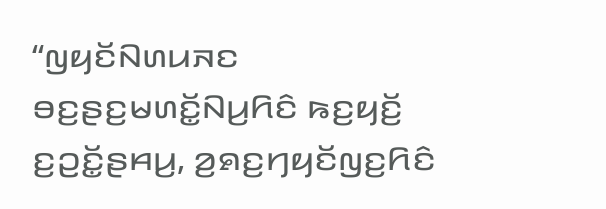“ꤜꤟꤢꤩꤡꤛꤣꤏꤢ ꤋꤢ꤬ꤔꤢ꤬ꤗꤛꤢꤩ꤭ꤡꤣ꤬ꤖꤢꤨ ꤒꤢ꤬ꤟꤢꤩ꤬ ꤢ꤬ꤑꤢꤩ꤭ꤔꤌꤣ꤬, ꤤ꤬ꤎꤢ꤬ꤚꤟꤢꤩꤜꤢ꤬ꤖꤢꤨ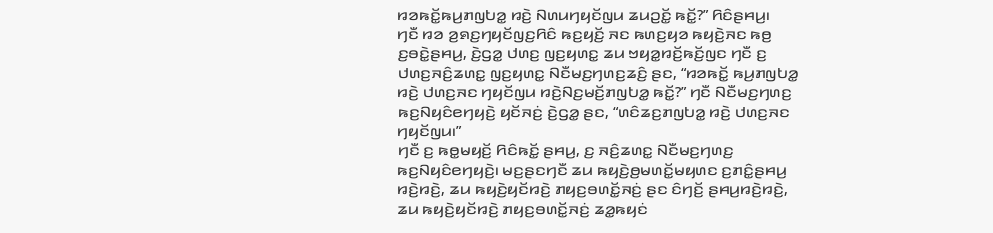ꤙꤤꤒꤢꤩ꤭ꤒꤣ꤬ꤊꤜꤝꤤ꤭ ꤙꤢꤧ꤬ ꤡꤛꤣꤚꤟꤢꤩꤜꤣ ꤘꤣꤑꤢꤩ꤭ ꤒꤢꤩ꤭?” ꤖꤢꤨꤔꤌꤣ꤬꤯
ꤚꤢꤪ ꤙꤤ ꤤ꤬ꤎꤢ꤬ꤚꤟꤢꤩꤜꤢ꤬ꤖꤢꤨ ꤒꤢ꤬ꤟꤢꤩ꤬ ꤏꤢ ꤒꤛꤢ꤬ꤟꤤ ꤒꤟꤢꤧ꤬ꤏꤢ ꤒꤥ꤬ ꤢ꤬ꤋꤢꤧ꤭ꤔꤌꤣ꤬, ꤢꤧ꤬ꤞꤤ꤭ ꤓꤛꤢ꤬ ꤜꤢ꤬ꤟꤛꤢ꤭ ꤘꤣ ꤠꤟꤤ꤭ꤙꤢꤩ꤬ꤒꤢꤩ꤬ꤜꤢ ꤚꤢꤪ ꤢ꤬ ꤓꤛꤢ꤬ꤏꤢꤨ꤬ꤘꤛꤢ꤭ ꤜꤢ꤬ꤟꤛꤢ꤭ ꤡꤢꤪꤗꤢ꤬ꤚꤛꤢ꤬ꤘꤢꤨ꤬ ꤔꤢ, “ꤙꤤꤒꤢꤩ꤭ ꤒꤣ꤬ꤊꤜꤝꤤ꤭ ꤙꤢꤧ꤬ ꤓꤛꤢ꤬ꤏꤢ ꤚꤟꤢꤩꤜꤣ ꤙꤢꤧ꤬ꤡꤢ꤬ꤗꤢꤩ꤬ꤊꤜꤝꤤ꤭ ꤒꤢꤩ꤭?” ꤚꤢꤪ ꤡꤢꤪꤗꤢ꤬ꤚꤛꤢ꤬ ꤒꤢ꤬ꤡꤟꤢꤨꤕꤚꤟꤢꤧ꤬ ꤟꤢꤩꤏꤢꤦ꤬ ꤢꤧ꤬ꤞꤤ꤭ ꤔꤢ, “ꤛꤢꤨꤘꤢ꤬ꤊꤜꤝꤤ꤭ ꤙꤢꤧ꤬ ꤓꤛꤢ꤬ꤏꤢ ꤚꤟꤢꤩꤜꤣ꤯”
ꤚꤢꤪ ꤢ꤬ ꤒꤥ꤭ꤗꤟꤢꤩ꤬ ꤖꤢꤨꤒꤢꤩ꤭ ꤔꤌꤣ꤬, ꤢ꤬ ꤏꤢꤨ꤬ꤘꤛꤢ꤭ ꤡꤢꤪꤗꤢ꤬ꤚꤛꤢ꤬ ꤒꤢ꤬ꤡꤟꤢꤨꤕꤚꤟꤢꤧ꤬꤯ ꤗꤢ꤬ꤔꤢꤚꤢꤪ ꤘꤣ ꤒꤟꤢꤧ꤬ꤥ꤬ꤗꤛꤢꤩ꤭ꤗꤟꤛꤢ ꤢ꤬ꤊꤢꤨ꤭ꤔꤌꤣ꤬ ꤙꤢꤧ꤬ꤙꤢꤧ꤬, ꤘꤣ ꤒꤟꤢꤧ꤬ꤟꤢꤩꤙꤢꤧ꤬ ꤊꤟꤢ꤬ꤋꤛꤢꤩ꤭ꤏꤢꤦ꤬ ꤔꤢ ꤢꤨꤚꤢꤩ꤬ ꤔꤌꤣ꤬ꤙꤢꤧ꤬ꤙꤢꤧ꤬, ꤘꤣ ꤒꤟꤢꤧ꤬ꤟꤢꤩꤙꤢꤧ꤬ ꤊꤟꤢ꤬ꤋꤛꤢꤩ꤭ꤏꤢꤦ꤬ ꤘꤤ꤭ꤒꤟꤢꤦ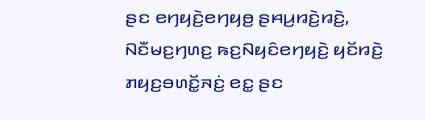ꤔꤢ ꤕꤚꤟꤢꤧ꤬ꤕꤚꤟꤥ꤬ ꤔꤌꤣ꤬ꤙꤢꤧ꤬ꤙꤢꤧ꤬, ꤡꤢꤪꤗꤢ꤬ꤚꤛꤢ꤬ ꤒꤢ꤬ꤡꤟꤢꤨꤕꤚꤟꤢꤧ꤬ ꤟꤢꤩꤙꤢꤧ꤬ ꤊꤟꤢ꤬ꤋꤛꤢꤩ꤭ꤏꤢꤦ꤬ ꤕꤢ꤭ ꤔꤢ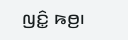ꤜꤢꤨ꤭ ꤒꤥ꤬꤯